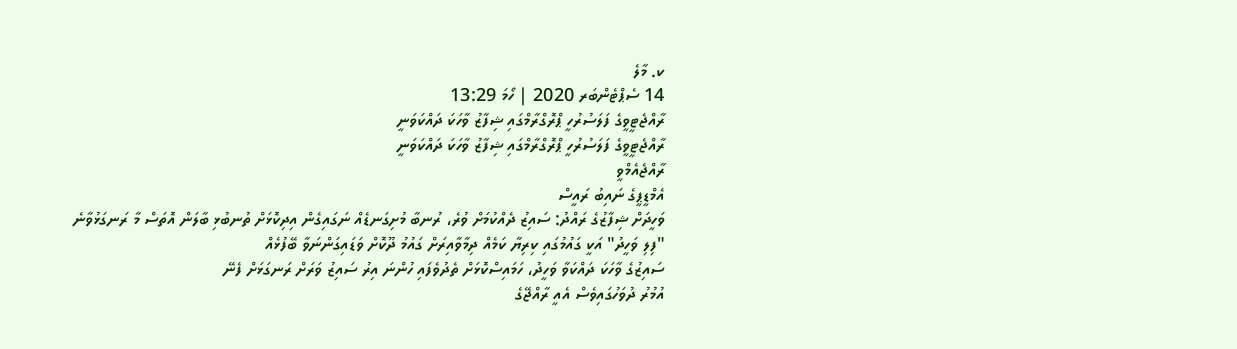ކ. މާލެ
14 ސެޕްޓެންބަރ 2020 | ހޯމަ 13:29
ރާއްޖެޓީވީގެ ފަލަސުރުހީ ޕްރޮގްރާމްގައި ޝިފާޒު ވާހަކަ ދައްކަވަނީ
ރާއްޖެޓީވީގެ ފަލަސުރުހީ ޕްރޮގްރާމްގައި ޝިފާޒު ވާހަކަ ދައްކަވަނީ
ރާއްޖެއެމްވީ
އެމްޑީޕީގެ ނައިބު ރައީސް
ވަހީދަށް ޝިފާޒުގެ ރައްދު: ސައިޒު ދެއްކުމަށް ވުރެ، ރުނބާ މުށިގަނޑެއް ނަގައިގެން އިދިކޮޅަށް ތުނބުޅި ބާލަން އޮތަސް މާ ރަނގަޅުވާނެ
"ފިލި ވަހީދު" އަކީ ގައުމުގައި ކިރިޔާ ކަމެއް ދިމާވާއިރަށް ގައުމު ދޫކޮށް ވަޑައިގަންނަވާ ބޭފުޅެއް
ސައިޒުގެ ވާހަކަ ދައްކަވާ ވަހީދު، ހަމައިސްކޮޅަށް ތެދުވެފައި ހުންނަ އިރު ސައިޒު ވަރަށް ރަނގަޅަށް ފެނޭ
އުމުރު ދުވަހުގައިވެސް އެއީ ރާއްޖޭގެ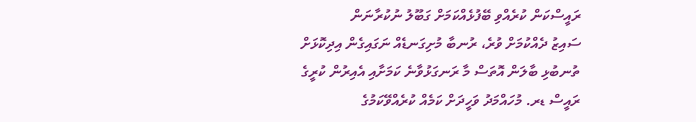ރައީސްކަން ކުރެއްވި ބޭފުޅެއްކަމަށް ގަބޫލު ނުކުރާނަން
ސައިޒު ދެއްކުމަށް ވުރެ، ރުނބާ މުށިގަނޑެއް ނަގައިގެން އިދިކޮޅަށް ތުނބުޅި ބާލަން އޮތަސް މާ ރަނގަޅުވާނެ ކަމަށާއި އެއިރުން ކުރީގެ ރައީސް ޑރ. މުހައްމަދު ވަހީދަށް ކަމެއް ކުރެއްވޭކަމުގެ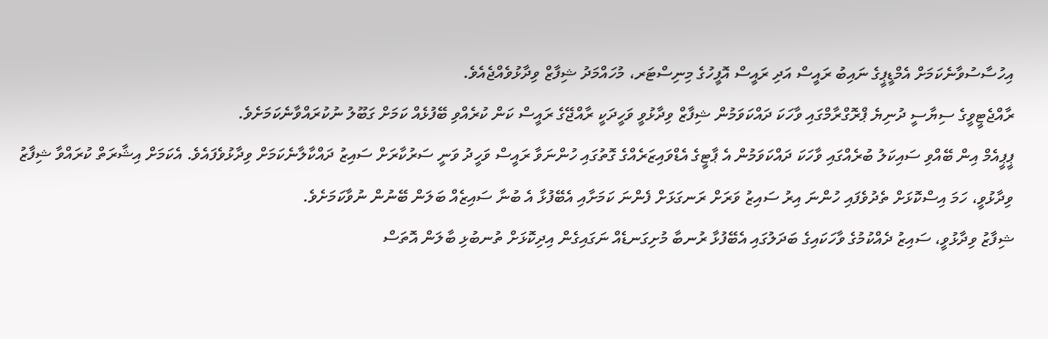އިހުސާސުވާނެކަމަށް އެމްޑީޕީގެ ނައިބު ރައީސް އަދި ރައީސް އޮފީހުގެ މިނިސްޓަރ، މުހައްމަދު ޝިފާޒް ވިދާޅުވެއްޖެއެވެ.
ރާއްޖެޓީވީގެ ސިޔާސީ ދުނިޔެ ޕްރޮގްރާމްގައި ވާހަކަ ދައްކަވަމުން ޝިފާޒް ވިދާޅުވީ ވަހީދަކީ ރާއްޖޭގެ ރައީސް ކަން ކުރެއްވި ބޭފުޅެއް ކަމަށް ގަބޫލު ނުކުރައްވާނެކަމަށެވެ.
ޕީޕީއެމް އިން ބޭއްވި ސައިކަލު ބުރެއްގައި ވާހަކަ ދައްކަވަމުން އެ ޕާޓީގެ އެޑްވައިޒަރެއްގެ ގޮތުގައި ހުންނަވާ ރައީސް ވަހީދު ވަނީ ސަރުކާރަށް ސައިޒު ދައްކާލާނެކަމަށް ވިދާޅުވެފައެވެ. އެކަމަށް އިޝާރަތް ކުރައްވާ ޝިފާޒު ވިދާޅުވީ، ހަމަ އިސްކޮޅަށް ތެދުވެފައި ހުންނަ އިރު ސައިޒު ވަރަށް ރަނގަޅަށް ފެންނަ ކަމަށާއި އެބޭފުޅާ އެ ބުނާ ސައިޒެއް ބަލަން ބޭނުން ނުވާކަމަށެވެ.
ޝިފާޒު ވިދާޅުވީ، ސައިޒު ދެއްކުމުގެ ވާހަކައިގެ ބަދަލުގައި އެބޭފުޅާ ރުނބާ މުށިގަނޑެއް ނަގައިގެން އިދިކޮޅަށް ތުނބުޅި ބާލަން އޮތަސް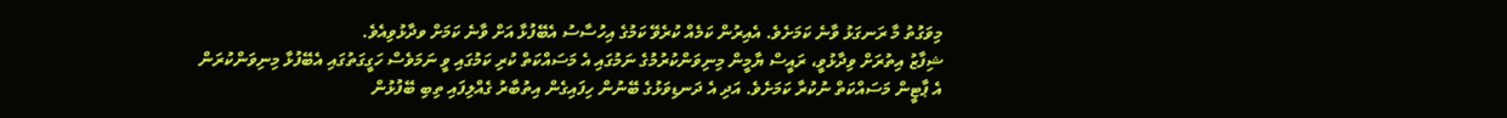މިވަގުތު މާ ރަނގަޅު ވާނެ ކަމަށެވެ. އެއިރުން ކަމެއް ކުރެވޭ ކަމުގެ އިހުސާސު އެބޭފުޅާ އަށް ވާނެ ކަމަށް ވދާޅުވިއެވެ.
ޝިފާޒު އިތުރަށް ވިދާޅުވީ، ރައީސް ޔާމީން މިނިވަންކުރުމުގެ ނަމުގައި އެ މަސައްކަތް ކުރި ކަމުގައި ވީ ނަމަވެސް ހަގީގަތުގައި އެބޭފުޅާ މިނިވަންކުރަން އެ ޕާޓީން މަސައްކަތް ނުކުރާ ކަމަށެވެ. އަދި އެ ދަނޑިވަޅުގެ ބޭނުން ހިފައިގެން އިތުބާރު ގެއްލިފައި ތިބި ބޭފުޅުން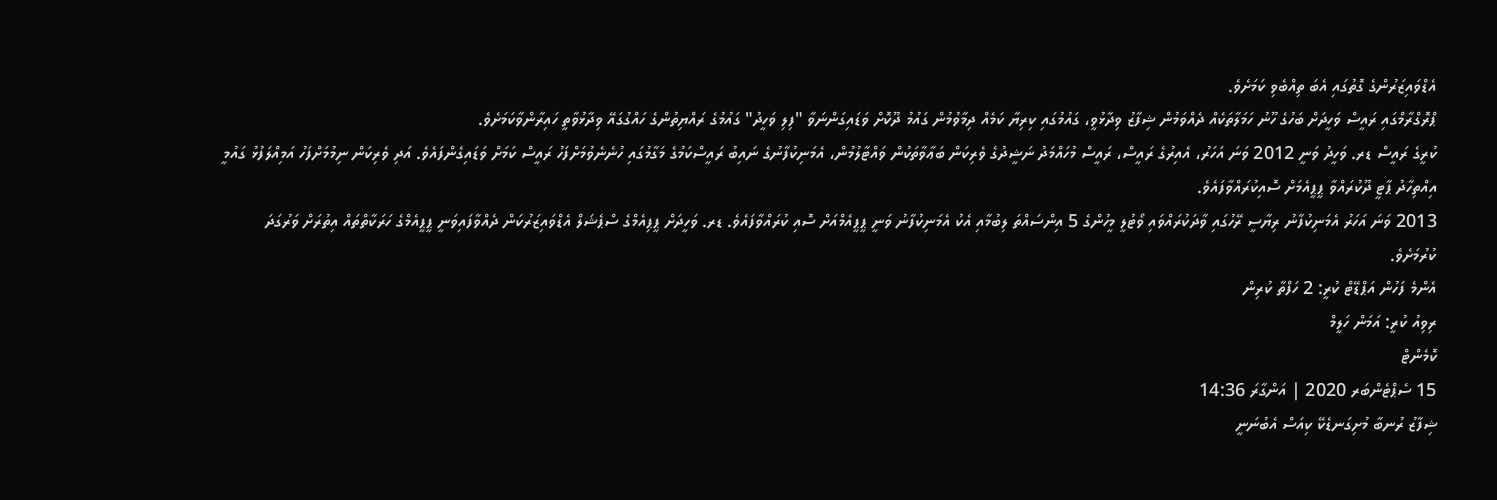އެޑްވައިޒަރުންގެ ގޮތުގައި އެބަ ތިއްބެވި ކަމަށެވެ.
ޕްރޮގްރާމްގައި ރައީސް ވަހީދަށް ބަހުގެ ހޫނު ހަމަލާތަކެއް ދެއްވަމުން ޝިފާޒު ވިދާޅުވީ، ގައުމުގައި ކިރިޔާ ކަމެއް ދިމާވުމުން ގައުމު ދޫކޮށް ވަޑައިގަންނަވާ "ފިލި ވަހީދު" ގައުމުގެ ރައްޔިތުންގެ ހައްގުގައޭ ވިދާޅުވާތީ ހައިރާންވާކަމަށެވެ.
ކުރީގެ ރައީސް ޑރ. ވަހީދު ވަނީ 2012 ވަނަ އަހަރު، އެއިރުގެ ރައީސް، ރައީސް މުހައްމަދު ނަޝީދުގެ ވެރިކަން ބަޢާވާތަކުން ވައްޓާލުމުން، އެމަނިކުފާނުގެ ނައިބު ރައީސްކަމުގެ މަގާމުގައި ހުނެނެވުމަށްފަހު ރައީސް ކަމަށް ވަޑައިގެންފައެވެ. އަދި ވެރިކަން ނިމުމަށްފަހު އަމިއްލަފުޅު ގައުމީ އިއްތިހާދު ޕާޓީ ދޫކުރައްވާ ޕީޕީއެމަށް ސޮއިކުރައްވާފައެވެ.
2013 ވަނަ އަހަރު އެމަނިކުފާނު ރިޔާސީ ރޭހުގައި ވާދަކުރައްވައި ވޯޓުލީ މީހުންގެ 5 އިންސައްތަ ލިބުމާއި އެކު އެމަނިކުފާނު ވަނީ ޕީޕީއެމްއަށް ސޮއި ކުރައްވާފައެވެ. ޑރ. ވަހީދަށް ޕީޕިއެމްގެ ސްޕެޝަލް އެޑްވައިޒަރުކަން ދެއްވާފައިވަނީ ޕީޕީއެމްގެ ހަރަކާތްތައް އިތުރަށް ވަރުގަދަ ކުރުމަށެވެ.
އެންމެ ފަހުން އަޕްޑޭޓް ކުރީ: 2 ހަފްތާ ކުރިން
ރިވިއު ކުރީ: އަމަން ހަލީމް
ކޮމެންޓް
15 ސެޕްޓެންބަރ 2020 | އަންގާރަ 14:36
ޝިފާޒު ރުނބާ މުށިގަނޑެކޭ ކިއަސް އެބުނަނީ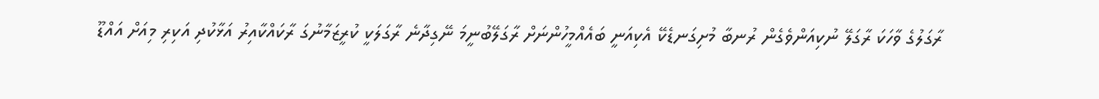ރާގަލުގެ ވާހަކަ ރާގަލޭ ނުކިއަންވެގެން ރުނބާ މުށިގަނޑެކޭ އެކިއަނީ ބައެއްމީހުންނަށް ރާގަލޭބުނީމަ ނޭގިދާނެ ރާގަލަކީ ކުރީޒަމާނުގަ ރާކައްކާއިރު އަޅާކުދި އަކިރި މިއަށް އައްޑޫ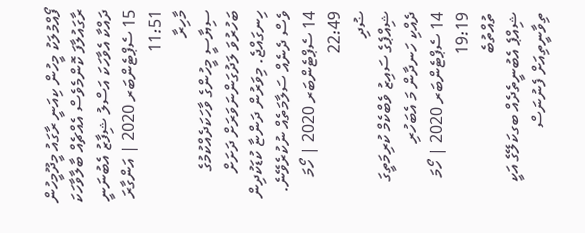ފޯއްމުލަކު މީހުން ކިއަނީ ރާގައު މީދޫމީހުން ރާގައުލާފަ ކޮންމެވެސް އެއްޗެއް ބާލާވާހަކަ ދައްކާ އެވާހަކަ އަސްލު ޝިފާޒު އެބުނަނީ
15 ސެޕްޓެންބަރ 2020 | އަންގާރަ 11:51
މާހިރާ
ސިޔާސީ މީހުންގެ ވާހަކަދެއްކުމުގެ ބަހުރުވަ ލަދުގަންނަވަރަށް ދަށަށް ހިނގައްޖެ. މިވަރުން ދަންޏާ ކުޑަކުދިން ވެސް ދެނެއް ސަލާމަތެއް ނުކުރެވޭނެ.
14 ސެޕްޓެންބަރ 2020 | ހޯމަ 22:49
ޟުދި
ޝިއްޕެގެ ސައިޒު ވެބްކެމް ކުރިމަތީގަ ދެއްކި ހަނދާން މަ އެބަހުރި
14 ސެޕްޓެންބަރ 2020 | ހޯމަ 19:19
ތުއްތުބެ
ޝިއްޕެ އެބުނީތެދެއް ބގކަލޭގެ އަކީ ތިވާނީތިއަށް ފެނުނަސް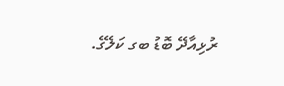ރުޅިއާދޭ ބޮޑު ބގ ކަލޭގެ.